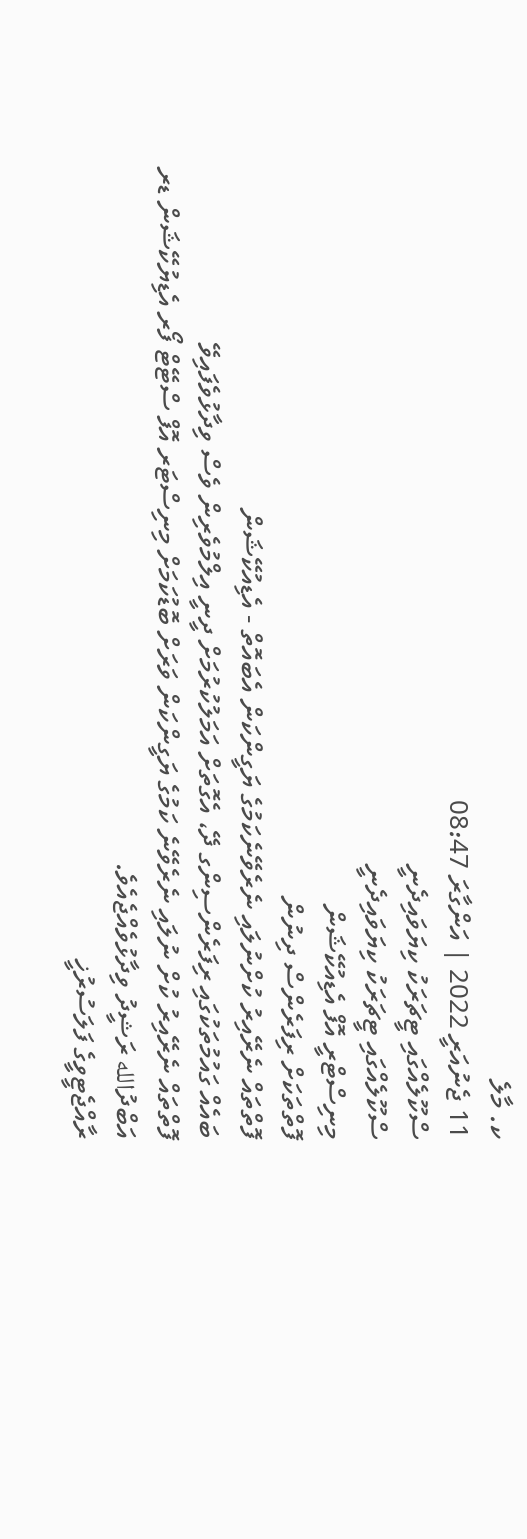ކ. މާލެ
11 ޖެނުއަރީ 2022 | އަންގާރަ 08:47
ސްކޫލެއްގައި ޓީޗަރަކު ކިޔަވައިދެނީ
ސްކޫލެއްގައި ޓީޗަރަކު ކިޔަވައިދެނީ
މިނިސްޓްރީ އޮފް އެޑިއުކޭޝަން
ފޮތްތަކަށް ރިފަރެންސް ދިނުން
ފޮތްތައް ނެރޭއިރު ކުށްނުލައި ނެރެވޭނެކަމުގެ ޔަގީންކަން އެބައޮތް - އެޑިއުކޭޝަން
ބައެއް ގައުމުތަކުގައި ރިފަރެންސިންގ ދޭ، އެގޮތަށް އަމަލުކުރުމަށް ދީނީ އިލްމުވެރިން ވެސް ވިދާޅުވެފައިވޭ
ފޮތްތައް ނެރޭއިރު ކުށް ނުލައި ނެރެވޭނެ ކަމުގެ ޔަގީންކަން ވަރަށް ބޮޑުކަމަށް މިނިސްޓަރ އޮފް ސްޓޭޓް ފޯރ އެޑިޔުކޭޝަން ޑރ އަބްދުالله ރަޝީދު ވިދާޅުވެއްޖެއެވެ.
ރާއްޖެޓީވީގެ ފަލަސުރުޚީ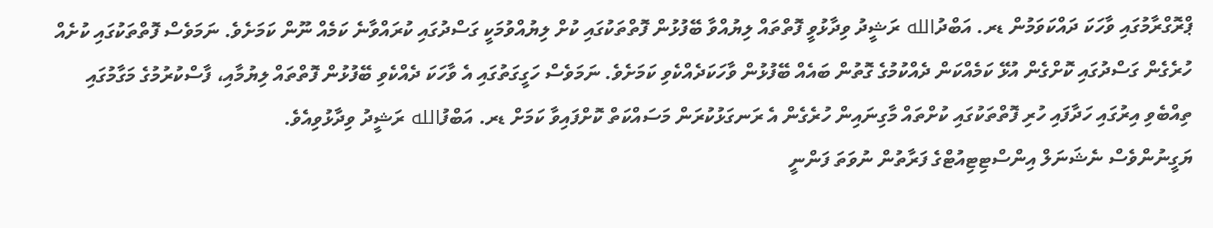ޕްރޮގްރާމުގައި ވާހަކަ ދައްކަވަމުން ޑރ. އަބްދުالله ރަޝީދު ވިދާޅުވީ ފޮތްތައް ލިޔުއްވާ ބޭފުޅުން ފޮތްތަކުގައި ކުށް ލިޔުއްވުމަކީ ގަސްދުގައި ކުރައްވާނެ ކަމެއް ނޫން ކަމަށެވެ. ނަމަވެސް ފޮތްތަކުގައި ކުށެއް ހުރެގެން ގަސްދުގައި ކޮށްގެން އުޅޭ ކަމެއްކަން ދެއްކުމުގެ ގޮތުން ބައެއް ބޭފުޅުން ވާހަކަދެއްކެވި ކަމަށެވެ. ނަމަވެސް ހަގީގަތުގައި އެ ވާހަކަ ދެއްކެވި ބޭފުޅުން ފޮތްތައް ލިޔުމާއި، ފާސްކުރުމުގެ މަގާމުގައި ތިއްބެވި އިރުގައި ހަދާފައި ހުރި ފޮތްތަކުގައި ކުށްތައް މާގިނައިން ހުރެގެން އެ ރަނގަޅުކުރަން މަސައްކަތް ކޮށްފައިވާ ކަމަށް ޑރ. އަބްފުالله ރަޝީދު ވިދާޅުވިއެވެ.
ޔަގީނުންވެސް ނެޝަނަލް އިންސްޓިޓިއުޓްގެ ފަރާތުން ނުވަތަ ފަންނީ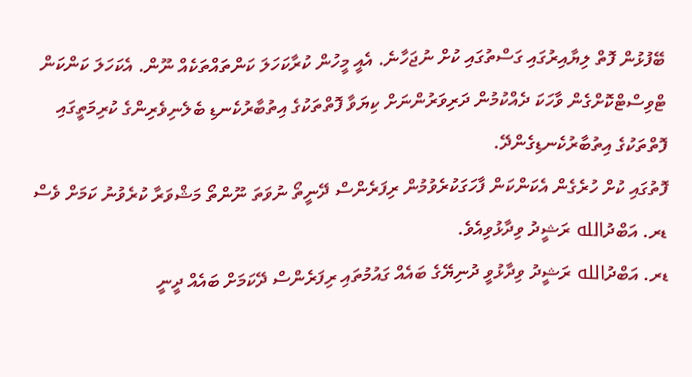ބޭފުޅުން ފޮތް ލިޔާއިރުގައި ގަސްތުގައި ކުށް ނުޖަހާނެ. އެއީ މީހުން ކުރާކަހަލަ ކަންތައްތަކެއް ނޫން. އެކަހަލަ ކަންކަން ޓްވިސްޓްކޮށްގެން ވާހަކަ ދެއްކުމުން ދަރިވަރުންނަށް ކިޔަވާ ފޮތްތަކުގެ އިތުބާރުކެނޑި ބެލެނިވެރިންގެ ކުރިމަތީގައި ފޮތްތަކުގެ އިތުބާރުކެނޑިގެންދޭ.
ފޮތުގައި ކުށް ހުރެގެން އެކަންކަން ފާހަގަކުރެވުމުން ރިފަރެންސް ދޭނީތޯ ނުވަތަ ނޫންތޯ މަޝްވަރާ ކުރެވުނު ކަމަށް ވެސް ޑރ. އަބްދުالله ރަޝީދު ވިދާޅުވިއެވެ.
ޑރ. އަބްދުالله ރަޝީދު ވިދާޅުވީ ދުނިޔޭގެ ބައެއް ގައުމުތައި ރިފަރެންސް ދޭކަމަށް ބައެއް ދީނީ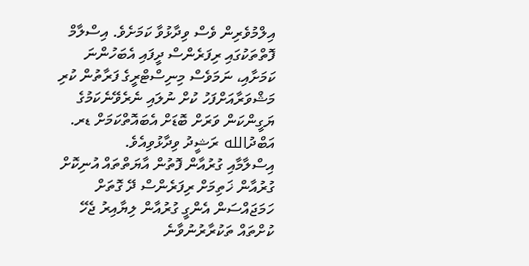އިލްމުވެރިން ވެސް ވިދާޅުވާ ކަމަށެވެ. އިސްލާމް ފޮތްތަކުގައި ރިފަރެންސް ދީފައި އެބަހުންނަ ކަމަށާއި، ނަމަވެސް މިނިސްޓްރީގެ ފަރާތުން ކުރި މަޝްވަރާއަށްފަހު ކުށް ނުލައި ނެރެވޭނެކަމުގެ ޔަގީންކަން ވަރަށް ބޮޑަށް އެބައޮތްކަމަށް ޑރ. އަބްދުالله ރަޝީދު ވިދާޅުވިއެވެ.
އިސްލާމާއި ގުރުއާން ފޮތުން އާޔަތްތައް އުނިކޮށް ގުރުއާން ޚަތިމަށް ރިފަރެންސް ދޭ ގޮތަށް ހަމަޖައްސަން އެންގީ ގުރުއާން ލިޔާއިރު ޖެހޭ ކުށްތައް ތަކުރާރުނުވާނެ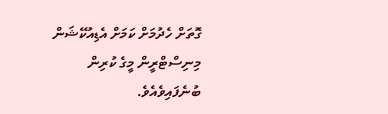ގޮތަށް ހެދުމަށް ކަމަށް އެޑިއުކޭޝަން މިނިސްޓްރީން މީގެ ކުރިން ބުނެފައިވެއެވެ.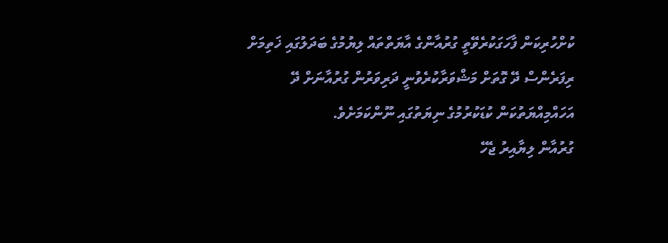ކުށްހުރިކަން ފާހަގަކުރެވޭތީ ގުރުއާންގެ އާޔަތްތައް ލިޔުމުގެ ބަދަލުގައި ޚަތިމަށް ރިފަރެންސް ދޭ ގޮތަށް މަޝްވަރާކުރެވުނީ ދަރިވަރުން ގުރުއާނަށް ދޭ އަހައްމިއްޔަތުކަން ކުޑަކުރުމުގެ ނިޔަތުގައި ނޫންކަމަށެވެ.
ގުރުއާން ލިޔާއިރު ޖެހޭ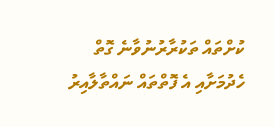ކުށްތައް ތަކުރާރުނުވާނެ ގޮތް ހެދުމަށާއި އެ ފޮތްތައް ނައްތާލާއިރު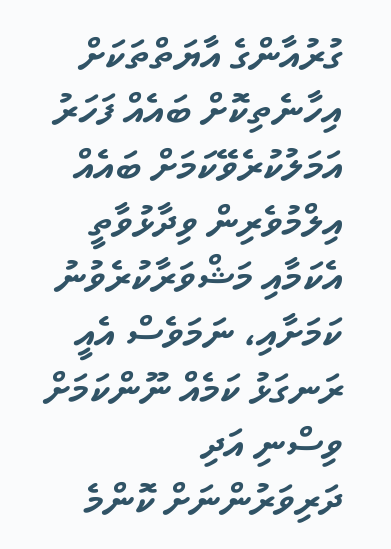ގުރުއާންގެ އާޔަތްތަކަށް އިހާނެތިކޮށް ބައެއް ފަހަރު އަމަލުކުރެވޭކަމަށް ބައެއް އިލްމުވެރިން ވިދާޅުވާތީ އެކަމާއި މަޝްވަރާކުރެވުނު ކަމަށާއި، ނަމަވެސް އެއީ ރަނގަޅު ކަމެއް ނޫންކަމަށް ވިސްނި އަދި ދަރިވަރުންނަށް ކޮންމެ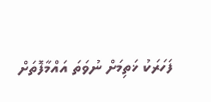ފަހަރަކު ޚަތިމަށް ނުވަތަ އައްމާފޮތަށް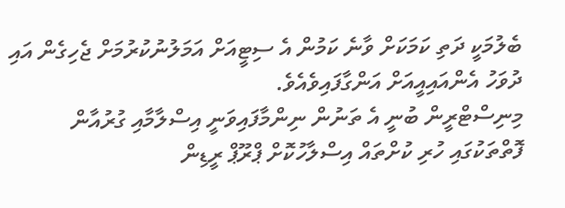ބެލުމަކީ ދަތި ކަމަކަށް ވާނެ ކަމުން އެ ސިޓީއަށް އަމަލުނުކުރުމަށް ޖެހިގެން އައި ދުވަހު އެންއައިއީއަށް އަންގާފައިވެއެވެ.
މިނިސްޓްރީން ބުނީ އެ ތަނުން ނިންމާފައިވަނީ އިސްލާމާއި ގުރުއާން ފޮތްތަކުގައި ހުރި ކުށްތައް އިސްލާހުކޮށް ޕްރޫޕް ރީޑިން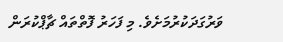ވަރުގަދަކުރުމަށެވެ. މި ފަހަރު ފޮތްތައް ޗާޕްކުރަން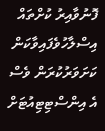ފޮނުވާއިރު ކުށްތައް އިސްލާހުވެފައިވާކަން ކަށަވަރުކުރަން ވެސް އެ އިންސްޓިޓިއުޓަށް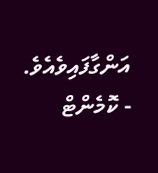އަންގާފައިވެއެވެ.
- ކޮމެންޓް